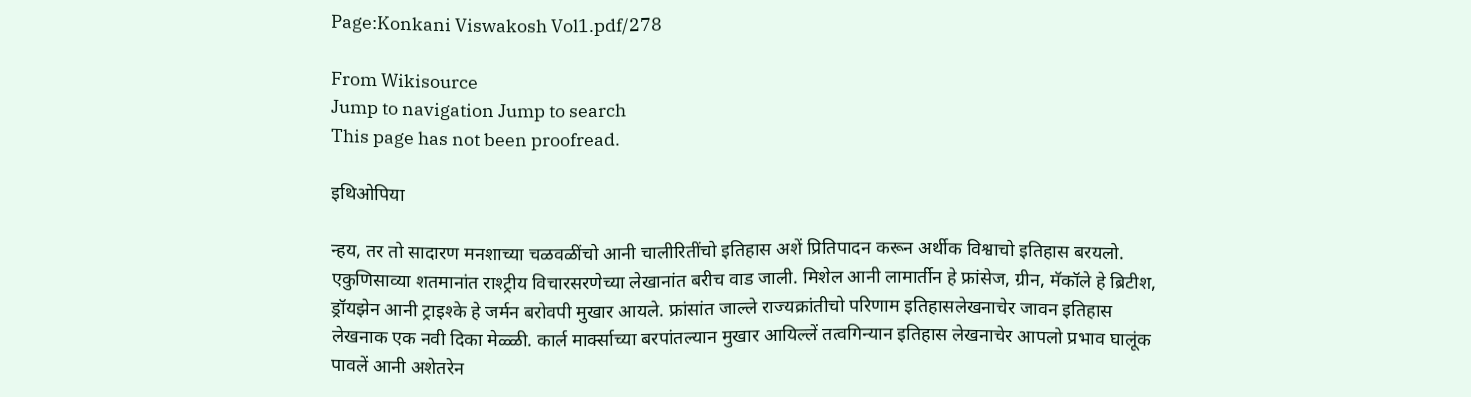Page:Konkani Viswakosh Vol1.pdf/278

From Wikisource
Jump to navigation Jump to search
This page has not been proofread.

इथिओपिया

न्हय, तर तो सादारण मनशाच्या चळवळींचो आनी चालीरितींचो इतिहास अशें प्रितिपादन करून अर्थीक विश्वाचो इतिहास बरयलो. एकुणिसाव्या शतमानांत राश्ट्रीय विचारसरणेच्या लेखानांत बरीच वाड जाली. मिशेल आनी लामार्तीन हे फ्रांसेज, ग्रीन, मॅकॉले हे ब्रिटीश, ड्रॉयझेन आनी ट्राइश्के हे जर्मन बरोवपी मुखार आयले. फ्रांसांत जाल्ले राज्यक्रांतीचो परिणाम इतिहासलेखनाचेर जावन इतिहास लेखनाक एक नवी दिका मेळ्ळी. कार्ल मार्क्साच्या बरपांतल्यान मुखार आयिल्लें तत्वगिन्यान इतिहास लेखनाचेर आपलो प्रभाव घालूंक पावलें आनी अशेतरेन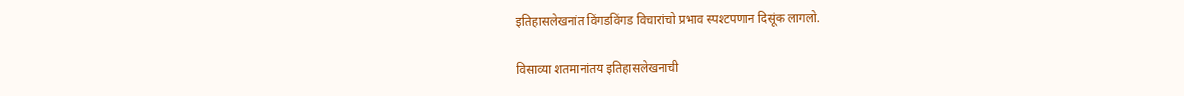इतिहासलेखनांत विंगडविंगड विचारांचो प्रभाव स्पश्टपणान दिसूंक लागलो.

विसाव्या शतमानांतय इतिहासलेखनाची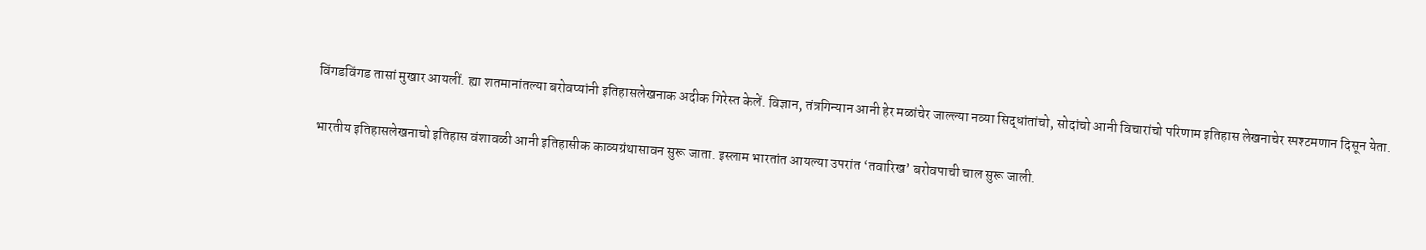विंगडविंगड तासां मुखार आयलीं. ह्या शतमानांतल्या बरोवप्यांनी इतिहासलेखनाक अदीक गिरेस्त केलें. विज्ञान, तंत्रगिन्यान आनी हेर मळांचेर जाल्ल्या नव्या सिद्धांतांचो, सोदांचो आनी विचारांचो परिणाम इतिहास लेखनाचेर स्पश्टमणान दिसून येता.

भारतीय इतिहासलेखनाचो इतिहास वंशावळी आनी इतिहासीक काव्यग्रंथासावन सुरू जाता. इस्लाम भारतांत आयल्या उपरांत ‘तवारिख’ बरोवपाची चाल सुरू जाली.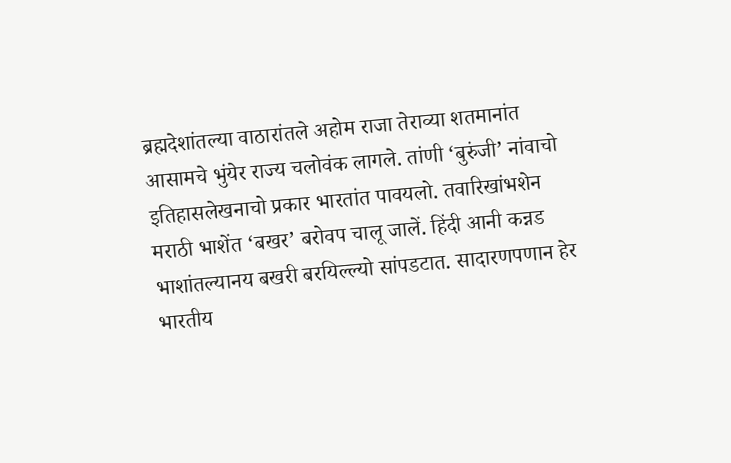ब्रह्मदेशांतल्या वाठारांतले अहोम राजा तेराव्या शतमानांत आसामचे भुंयेर राज्य चलोवंक लागले. तांणी ‘बुरुंजी’ नांवाचो इतिहासलेखनाचो प्रकार भारतांत पावयलो. तवारिखांभशेन मराठी भाशेंत ‘बखर’ बरोवप चालू जालें. हिंदी आनी कन्नड भाशांतल्यानय बखरी बरयिल्ल्यो सांपडटात. सादारणपणान हेर भारतीय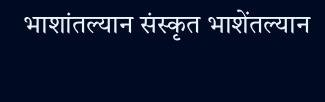भाशांतल्यान संस्कृत भाशेंतल्यान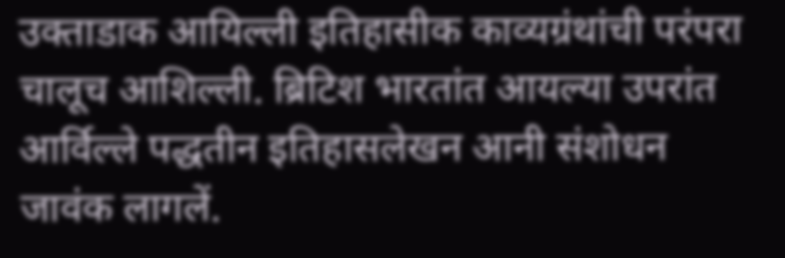उक्ताडाक आयिल्ली इतिहासीक काव्यग्रंथांची परंपरा चालूच आशिल्ली. ब्रिटिश भारतांत आयल्या उपरांत आर्विल्ले पद्धतीन इतिहासलेखन आनी संशोधन जावंक लागलें.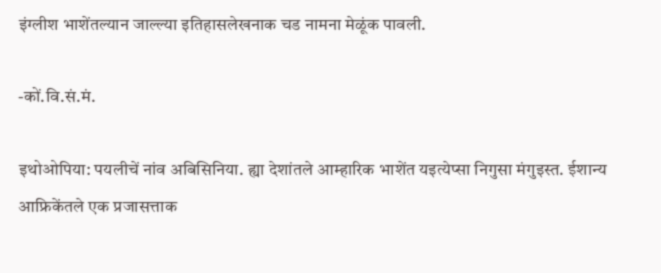इंग्लीश भाशेंतल्यान जाल्ल्या इतिहासलेखनाक चड नामना मेळूंक पावली.

-कों.वि.सं.मं.

इथोओपिया: पयलीचें नांव अबिसिनिया. ह्या देशांतले आम्हारिक भाशेंत यइत्येप्सा निगुसा मंगुइस्त. ईशान्य आफ्रिकेंतले एक प्रजासत्ताक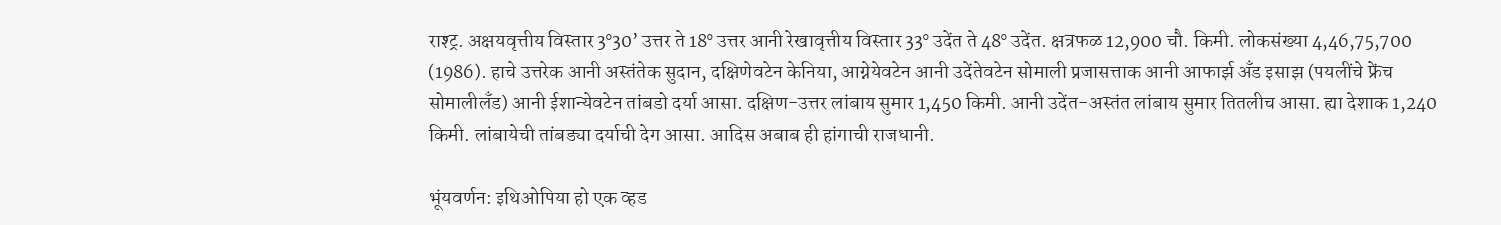राश्ट्र. अक्षयवृत्तीय विस्तार 3°30’ उत्तर ते 18° उत्तर आनी रेखावृत्तीय विस्तार 33° उदेंत ते 48° उदेंत. क्षत्रफळ 12,900 चौ. किमी. लोकसंख्या 4,46,75,700 (1986). हाचे उत्तरेक आनी अस्तंतेक सुदान, दक्षिणेवटेन केनिया, आग्नेयेवटेन आनी उदेंतेवटेन सोमाली प्रजासत्ताक आनी आफार्झ अँड इसाझ (पयलींचे फ्रेंच सोमालीलँड) आनी ईशान्येवटेन तांबडो दर्या आसा. दक्षिण-उत्तर लांबाय सुमार 1,450 किमी. आनी उदेंत-अस्तंत लांबाय सुमार तितलीच आसा. ह्या देशाक 1,240 किमी. लांबायेची तांबड्या दर्याची देग आसा. आदिस अबाब ही हांगाची राजधानी.

भूंयवर्णन: इथिओपिया हो एक व्हड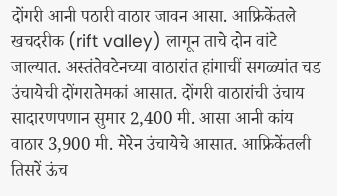दोंगरी आनी पठारी वाठार जावन आसा. आफ्रिकेंतले खचदरीक (rift valley) लागून ताचे दोन वांटे जाल्यात. अस्तंतेवटेनच्या वाठारांत हांगाचीं सगळ्यांत चड उंचायेची दोंगरातेमकां आसात. दोंगरी वाठारांची उंचाय सादारणपणान सुमार 2,400 मी. आसा आनी कांय वाठार 3,900 मी. मेरेन उंचायेचे आसात. आफ्रिकेंतली तिसरें ऊंच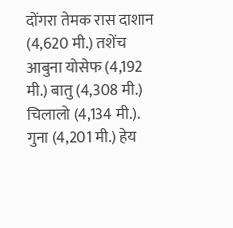दोंगरा तेमक रास दाशान (4,620 मी.) तशेंच आबुना योसेफ (4,192 मी.) बातु (4,308 मी.) चिलालो (4,134 मी.). गुना (4,201 मी.) हेय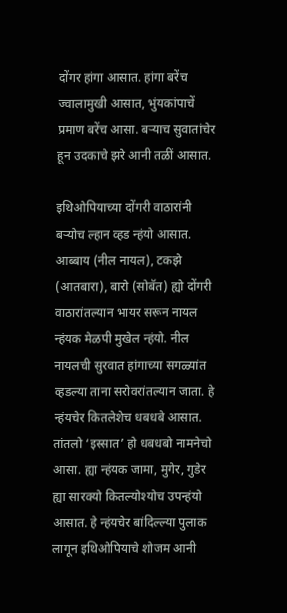दोंगर हांगा आसात. हांगा बरेंच ज्वालामुखी आसात, भुंयकांपाचें प्रमाण बरेंच आसा. बऱ्याच सुवातांचेर हून उदकाचे झरे आनी तळीं आसात.

इथिओपियाच्या दोंगरी वाठारांनी बऱ्योच ल्हान व्हड न्हंयो आसात. आब्बाय (नील नायल), टकझे (आतबारा), बारो (सोबॅत) ह्यो दोंगरी वाठारांतल्यान भायर सरून नायल न्हंयक मेळपी मुखेल न्हंयो. नील नायलची सुरवात हांगाच्या सगळ्यांत व्हडल्या ताना सरोवरांतल्यान जाता. हे न्हंयचेर कितलेशेच धबधबे आसात. तांतलो ‘इस्सात’ हो धबधबो नामनेचो आसा. ह्या न्हंयक जामा, मुगेर, गुडेर ह्या सारक्यो कितल्योश्योच उपन्हंयो आसात. हे न्हंयचेर बांदिल्ल्या पुलाक लागून इथिओपियाचे शोजम आनी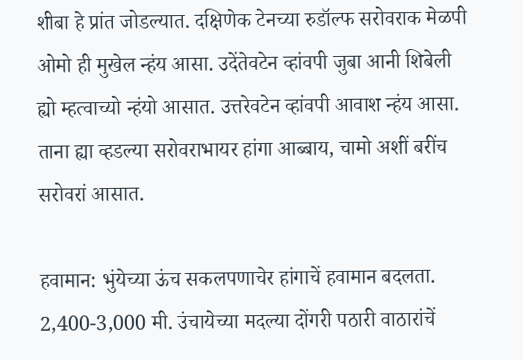शीबा हे प्रांत जोडल्यात. दक्षिणेक टेनच्या रुडॉल्फ सरोवराक मेळपी ओमो ही मुखेल न्हंय आसा. उदेंतेवटेन व्हांवपी जुबा आनी शिबेली ह्यो म्हत्वाच्यो न्हंयो आसात. उत्तरेवटेन व्हांवपी आवाश न्हंय आसा. ताना ह्या व्हडल्या सरोवराभायर हांगा आब्बाय, चामो अशीं बरींच सरोवरां आसात.

हवामान: भुंयेच्या ऊंच सकलपणाचेर हांगाचें हवामान बदलता. 2,400-3,000 मी. उंचायेच्या मदल्या दोंगरी पठारी वाठारांचें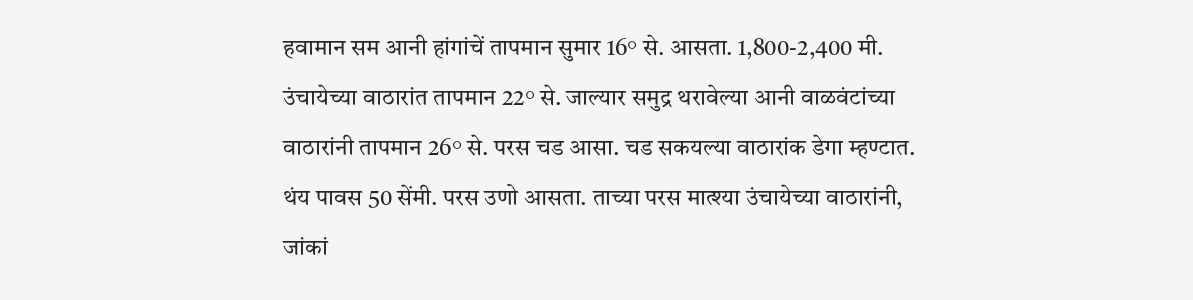हवामान सम आनी हांगांचें तापमान सुमार 16° से. आसता. 1,800-2,400 मी. उंचायेच्या वाठारांत तापमान 22° से. जाल्यार समुद्र थरावेल्या आनी वाळवंटांच्या वाठारांनी तापमान 26° से. परस चड आसा. चड सकयल्या वाठारांक डेगा म्हण्टात. थंय पावस 50 सेंमी. परस उणो आसता. ताच्या परस मात्श्या उंचायेच्या वाठारांनी, जांकां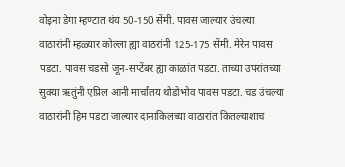वोइना डेगा म्हण्टात थंय 50-150 सेंमी. पावस जाल्यार उंचल्या वाठारांनी म्हळ्यार कोल्ला ह्या वाठरांनी 125-175 सेंमी. मेरेन पावस पडटा. पावस चडसो जून-सप्टेंबर ह्या काळांत पडटा. ताच्या उपरांतच्या सुक्या ऋतुंनी एप्रिल आनी मार्चांतय थोडोभोव पावस पडटा. चड उंचल्या वाठारांनी हिम पडटा जाल्यार दानाकिलच्या वाठारांत कितल्याशाच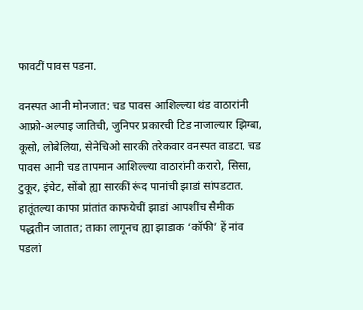फावटीं पावस पडना.

वनस्पत आनी मोनजात: चड पावस आशिल्ल्या थंड वाठारांनी आफ्रो-अल्पाइ जातिची, जुनिपर प्रकारची टिड नाजाल्यार झिग्बा, कूसो, लोबेलिया, सेनेचिओ सारकी तरेकवार वनस्पत वाडटा. चड पावस आनी चड तापमान आशिल्ल्या वाठारांनी करारो, सिसा, टुकूर, इंचेट, सोंबो ह्या सारकीं रूंद पानांची झाडां सांपडटात. हातूंतल्या काफा प्रांतांत काफयेचीं झाडां आपशींच सैमीक पद्धतीन जातात; ताका लागूनच ह्या झाडाक ‘कॉफी’ हें नांव पडलां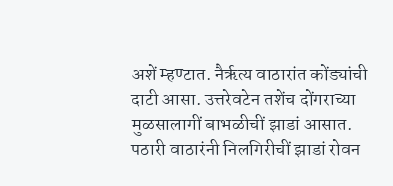अशें म्हण्टात. नैर्ऋत्य वाठारांत कोंड्यांची दाटी आसा. उत्तरेवटेन तशेंच दोंगराच्या मुळसालागीं बाभळीचीं झाडां आसात. पठारी वाठारंनी निलगिरीचीं झाडां रोवन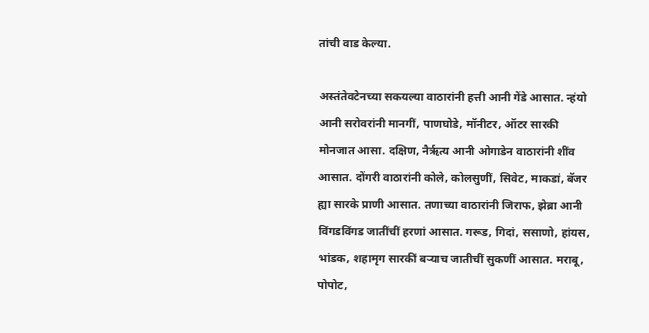तांची वाड केल्या.

अस्तंतेवटेनच्या सकयल्या वाठारांनी हत्ती आनी गेंडे आसात. न्हंयो आनी सरोवरांनी मानगीं, पाणघोडे, मॉनीटर, ऑटर सारकी मोनजात आसा. दक्षिण, नैर्ऋत्य आनी ओगाडेन वाठारांनी शींव आसात. दोंगरी वाठारांनी कोले, कोलसुणीं, सिवेट, माकडां, बॅजर ह्या सारके प्राणी आसात. तणाच्या वाठारांनी जिराफ, झेब्रा आनी विंगडविंगड जातींचीं हरणां आसात. गरूड, गिदां, ससाणो, हांयस, भांडक, शहामृग सारकीं बऱ्याच जातीचीं सुकणीं आसात. मराबू, पोपोट,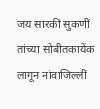जय सारकीं सुकणीं तांच्या सोबीतकायेंक लागून नांवाजिल्लीं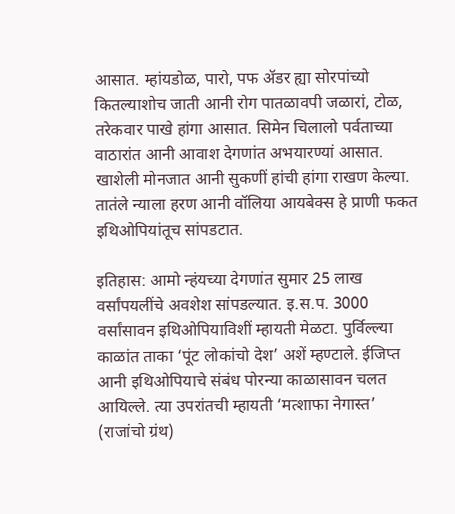आसात. म्हांयडोळ, पारो, पफ ॲडर ह्या सोरपांच्यो कितल्याशोच जाती आनी रोग पातळावपी जळारां, टोळ, तरेकवार पाखे हांगा आसात. सिमेन चिलालो पर्वताच्या वाठारांत आनी आवाश देगणांत अभयारण्यां आसात. खाशेली मोनजात आनी सुकणीं हांची हांगा राखण केल्या. तातंले न्याला हरण आनी वॉलिया आयबेक्स हे प्राणी फकत इथिओपियांतूच सांपडटात.

इतिहास: आमो न्हंयच्या देगणांत सुमार 25 लाख वर्सांपयलींचे अवशेश सांपडल्यात. इ.स.प. 3000 वर्सांसावन इथिओपियाविशीं म्हायती मेळटा. पुर्विल्ल्या काळांत ताका ‘पूंट लोकांचो देश’ अशें म्हण्टाले. ईजिप्त आनी इथिओपियाचे संबंध पोरन्या काळासावन चलत आयिल्ले. त्या उपरांतची म्हायती ‘मत्शाफा नेगास्त’ (राजांचो ग्रंथ)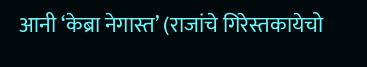आनी ‘केब्रा नेगास्त’ (राजांचे गिरेस्तकायेचो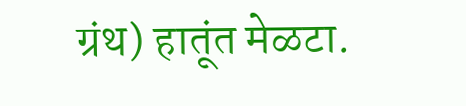ग्रंथ) हातूंत मेळटा.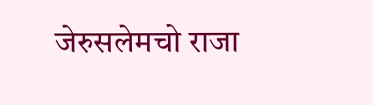जेरुसलेमचो राजा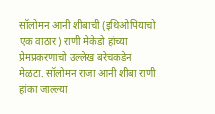सॉलोमन आनी शीबाची (इथिओपियाचो एक वाठार) राणी मेकेडो हांच्या प्रेमप्रकरणाचो उल्लेख बरेचकडेन मेळटा. सॉलोमन राजा आनी शीबा राणी हांका जाल्ल्या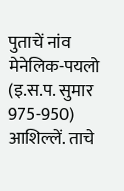पुताचें नांव मेनेलिक-पयलो (इ.स.प. सुमार 975-950) आशिल्लें. ताचे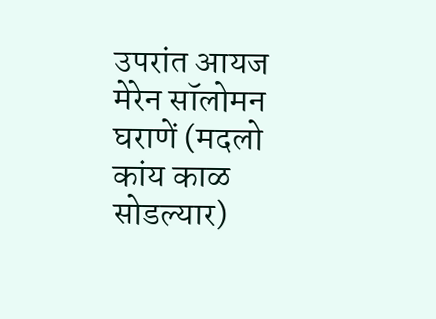उपरांत आयज मेरेन सॉलोमन घराणें (मदलो कांय काळ सोडल्यार)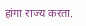हांगा राज्य करता.